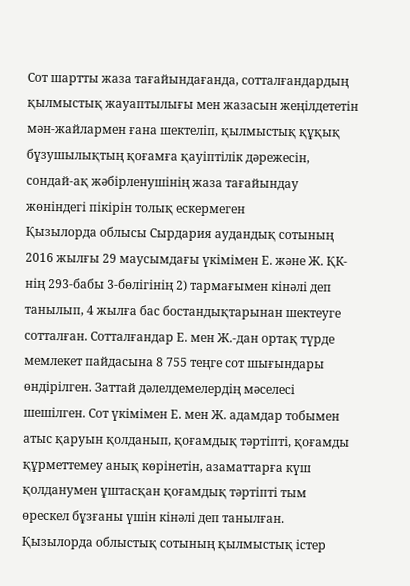Сот шартты жаза тағайындағанда, сотталғандардың қылмыстық жауаптылығы мен жазасын жеңілдететін мән-жайлармен ғана шектеліп, қылмыстық құқық бұзушылықтың қоғамға қауіптілік дәрежесін, сондай-ақ жәбірленушінің жаза тағайындау жөніндегі пікірін толық ескермеген
Қызылорда облысы Сырдария аудандық сотының 2016 жылғы 29 маусымдағы үкімімен Е. және Ж. ҚК-нің 293-бабы 3-бөлігінің 2) тармағымен кінәлі деп танылып, 4 жылға бас бостандықтарынан шектеуге сотталған. Сотталғандар Е. мен Ж.-дан ортақ түрде мемлекет пайдасына 8 755 теңге сот шығындары өндірілген. Заттай дәлелдемелердің мәселесі шешілген. Сот үкімімен Е. мен Ж. адамдар тобымен атыс қаруын қолданып, қоғамдық тәртіпті, қоғамды құрметтемеу анық көрінетін, азаматтарға күш қолданумен ұштасқан қоғамдық тәртіпті тым өрескел бұзғаны үшін кінәлі деп танылған. Қызылорда облыстық сотының қылмыстық істер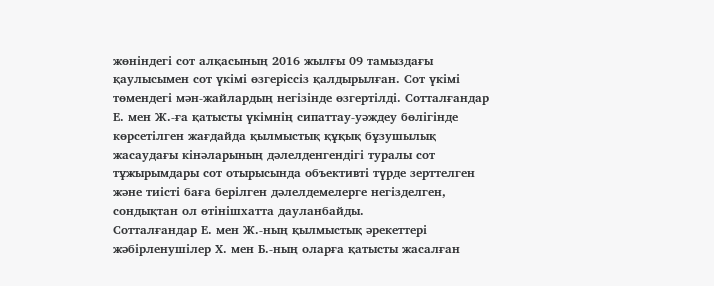жөніндегі сот алқасының 2016 жылғы 09 тамыздағы қаулысымен сот үкімі өзгеріссіз қалдырылған. Сот үкімі төмендегі мән-жайлардың негізінде өзгертілді. Сотталғандар Е. мен Ж.-ға қатысты үкімнің сипаттау-уәждеу бөлігінде көрсетілген жағдайда қылмыстық құқық бұзушылық жасаудағы кінәларының дәлелденгендігі туралы сот тұжырымдары сот отырысында объективті түрде зерттелген және тиісті баға берілген дәлелдемелерге негізделген, сондықтан ол өтінішхатта дауланбайды.
Сотталғандар Е. мен Ж.-ның қылмыстық әрекеттері жәбірленушілер Х. мен Б.-ның оларға қатысты жасалған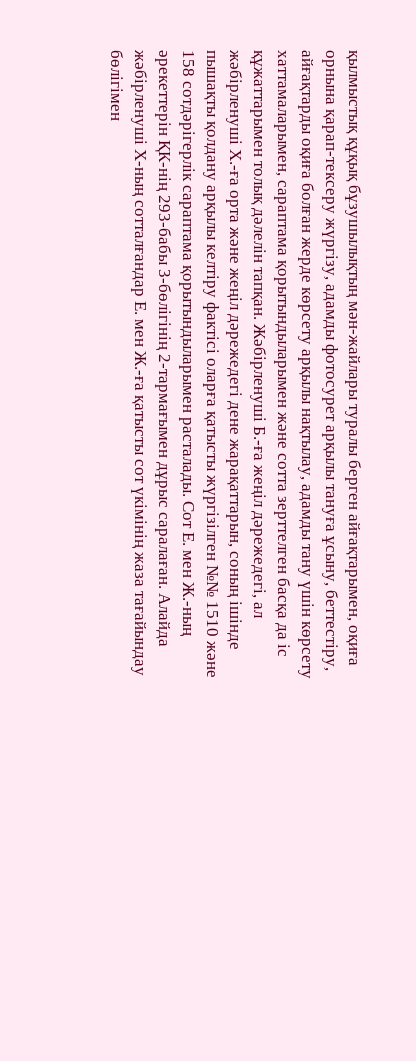қылмыстық құқық бұзушылықтың мән-жайлары туралы берген айғақтарымен, оқиға орнына қарап-тексеру жүргізу, адамды фотосурет арқылы тануға ұсыну, беттестіру, айғақтарды оқиға болған жерде көрсету арқылы нақтылау, адамды тану үшін көрсету хаттамаларымен, сараптама қорытындыларымен және сотта зерттелген басқа да іс құжаттарымен толық дәлелін тапқан. Жәбірленуші Б.-ға жеңіл дәрежедегі, ал жәбірленуші Х.-ға орта және жеңіл дәрежедегі дене жарақаттарын, соның ішінде пышақты қолдану арқылы келтіру фактісі оларға қатысты жүргізілген №№ 1510 және 158 сотдәрігерлік сараптама қорытындыларымен расталады. Сот Е. мен Ж.-ның әрекеттерін ҚК-нің 293-бабы 3-бөлігінің 2-тармағымен дұрыс саралаған. Алайда жәбірленуші Х-ның сотталғандар Е. мен Ж.-ға қатысты сот үкімінің жаза тағайындау бөлігімен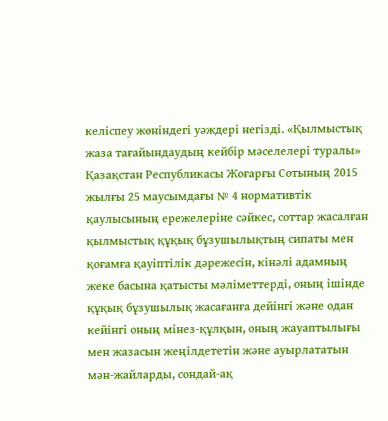келіспеу жөніндегі уәждері негізді. «Қылмыстық жаза тағайындаудың кейбір мәселелері туралы» Қазақстан Республикасы Жоғарғы Сотының 2015 жылғы 25 маусымдағы № 4 нормативтік қаулысының ережелеріне сәйкес, соттар жасалған қылмыстық құқық бұзушылықтың сипаты мен қоғамға қауіптілік дәрежесін, кінәлі адамның жеке басына қатысты мәліметтерді, оның ішінде құқық бұзушылық жасағанға дейiнгi және одан кейiнгi оның мiнез-құлқын, оның жауаптылығы мен жазасын жеңілдететін және ауырлататын мән-жайларды, сондай-ақ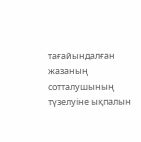тағайындалған жазаның сотталушының түзелуіне ықпалын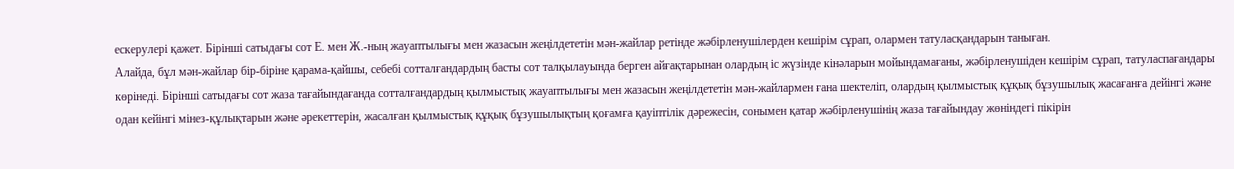ескерулері қажет. Бірінші сатыдағы сот Е. мен Ж.-ның жауаптылығы мен жазасын жеңілдететін мән-жайлар ретінде жәбірленушілерден кешірім сұрап, олармен татуласқандарын таныған.
Алайда, бұл мән-жайлар бір-біріне қарама-қайшы, себебі сотталғандардың басты сот талқылауында берген айғақтарынан олардың іс жүзінде кінәларын мойындамағаны, жәбірленушіден кешірім сұрап, татуласпағандары көрінеді. Бірінші сатыдағы сот жаза тағайындағанда сотталғандардың қылмыстық жауаптылығы мен жазасын жеңілдететін мән-жайлармен ғана шектеліп, олардың қылмыстық құқық бұзушылық жасағанға дейінгі және одан кейінгі мінез-құлықтарын және әрекеттерін, жасалған қылмыстық құқық бұзушылықтың қоғамға қауіптілік дәрежесін, сонымен қатар жәбірленушінің жаза тағайындау жөніндегі пікірін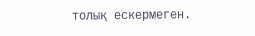толық ескермеген.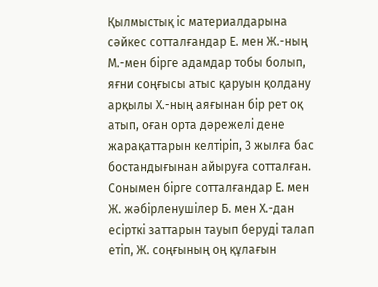Қылмыстық іс материалдарына сәйкес сотталғандар Е. мен Ж.-ның М.-мен бірге адамдар тобы болып, яғни соңғысы атыс қаруын қолдану арқылы Х.-ның аяғынан бір рет оқ атып, оған орта дәрежелі дене жарақаттарын келтіріп, 3 жылға бас бостандығынан айыруға сотталған. Сонымен бірге сотталғандар Е. мен Ж. жәбірленушілер Б. мен Х.-дан есірткі заттарын тауып беруді талап етіп, Ж. соңғының оң құлағын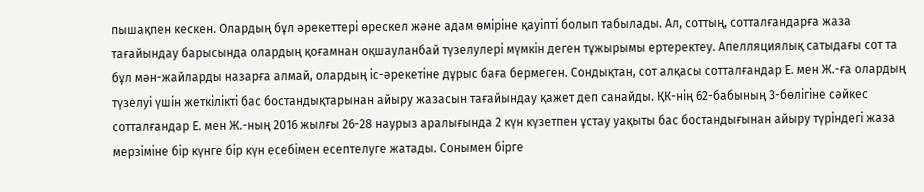пышақпен кескен. Олардың бұл әрекеттері өрескел және адам өміріне қауіпті болып табылады. Ал, соттың, сотталғандарға жаза тағайындау барысында олардың қоғамнан оқшауланбай түзелулері мүмкін деген тұжырымы ертеректеу. Апелляциялық сатыдағы сот та бұл мән-жайларды назарға алмай, олардың іс-әрекетіне дұрыс баға бермеген. Сондықтан, сот алқасы сотталғандар Е. мен Ж.-ға олардың түзелуі үшін жеткілікті бас бостандықтарынан айыру жазасын тағайындау қажет деп санайды. ҚК-нің 62-бабының 3-бөлігіне сәйкес сотталғандар Е. мен Ж.-ның 2016 жылғы 26-28 наурыз аралығында 2 күн күзетпен ұстау уақыты бас бостандығынан айыру түрiндегi жаза мерзiмiне бiр күнге бiр күн есебiмен есептелуге жатады. Сонымен бірге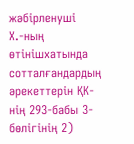жәбірленуші Х.-ның өтінішхатында сотталғандардың әрекеттерін ҚК-нің 293-бабы 3-бөлігінің 2)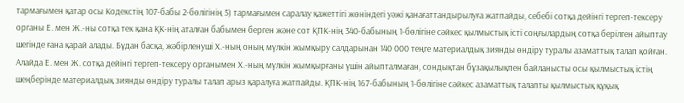тармағымен қатар осы Кодекстің 107-бабы 2-бөлігінің 5) тармағымен саралау қажеттігі жөніндегі уәжі қанағаттандырылуға жатпайды, себебі сотқа дейінгі тергеп-тексеру органы Е. мен Ж.-ны сотқа тек қана ҚК-нің аталған бабымен берген және сот ҚПК-нің 340-бабының 1-бөлігіне сәйкес қылмыстық істі соңғылардың сотқа берілген айыптау шегінде ғана қарай алады. Бұдан басқа, жәбірленуші Х.-ның оның мүлкін жымқыру салдарынан 140 000 теңге материалдық зиянды өндіру туралы азаматтық талап қойған. Алайда Е. мен Ж. сотқа дейінгі тергеп-тексеру органымен Х.-ның мүлкін жымқырғаны үшін айыпталмаған, сондықтан бұзақылықпен байланысты осы қылмыстық істің шеңберінде материалдық зиянды өндіру туралы талап арыз қаралуға жатпайды. ҚПК-нің 167-бабының 1-бөлігіне сәйкес азаматтық талапты қылмыстық құқық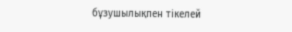бұзушылықпен тікелей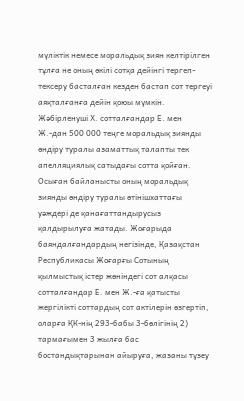мүліктік немесе моральдық зиян келтірілген тұлға не оның өкiлi сотқа дейінгі тергеп-тексеру басталған кезден бастап сот тергеуі аяқталғанға дейін қоюы мүмкін. Жәбірленуші Х. сотталғандар Е. мен Ж.-дан 500 000 теңге моральдық зиянды өндіру туралы азаматтық талапты тек апелляциялық сатыдағы сотта қойған. Осыған байланысты оның моральдық зиянды өндіру туралы өтінішхаттағы уәждері де қанағаттандырусыз қалдырылуға жатады. Жоғарыда баяндалғандардың негізінде, Қазақстан Республикасы Жоғарғы Сотының қылмыстық істер жөніндегі сот алқасы сотталғандар Е. мен Ж.-ға қатысты жергілікті соттардың сот актілерін өзгертіп, оларға ҚК-нің 293-бабы 3-бөлігінің 2) тармағымен 3 жылға бас бостандықтарынан айыруға, жазаны түзеу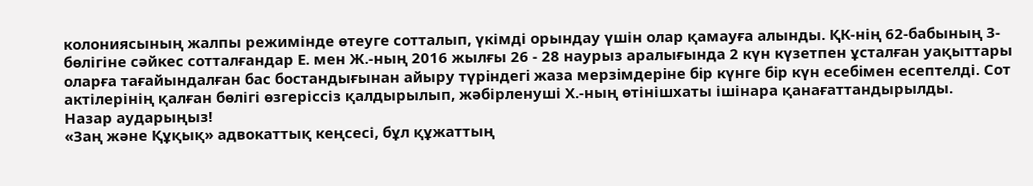колониясының жалпы режимінде өтеуге сотталып, үкімді орындау үшін олар қамауға алынды. ҚК-нің 62-бабының 3-бөлігіне сәйкес сотталғандар Е. мен Ж.-ның 2016 жылғы 26 - 28 наурыз аралығында 2 күн күзетпен ұсталған уақыттары оларға тағайындалған бас бостандығынан айыру түрiндегi жаза мерзiмдерiне бiр күнге бiр күн есебiмен есептелді. Сот актілерінің қалған бөлігі өзгеріссіз қалдырылып, жәбірленуші Х.-ның өтінішхаты ішінара қанағаттандырылды.
Назар аударыңыз!
«Заң және Құқық» адвокаттық кеңсесі, бұл құжаттың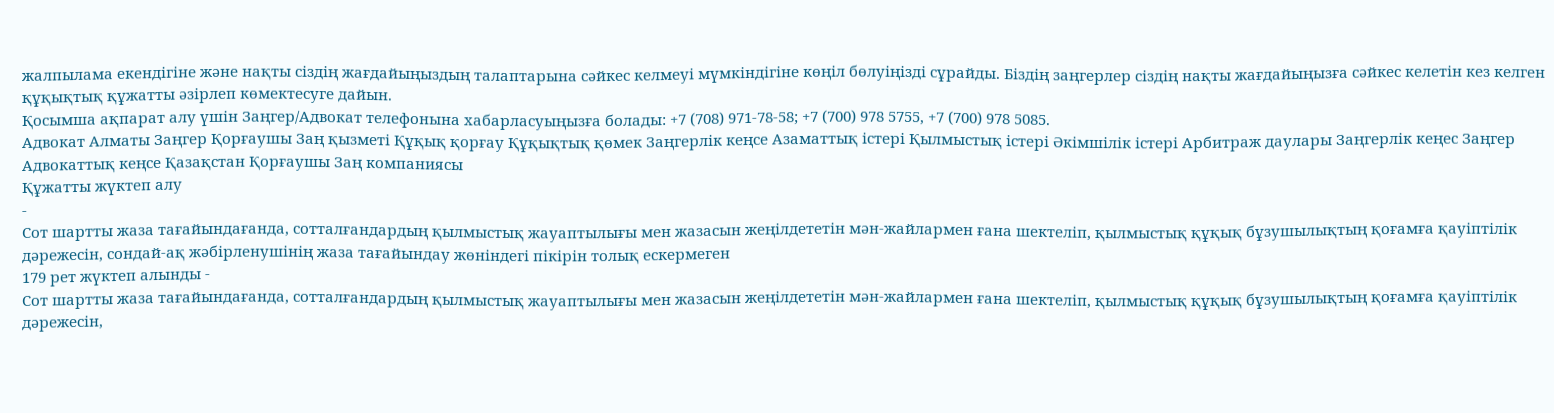жалпылама екендігіне және нақты сіздің жағдайыңыздың талаптарына сәйкес келмеуі мүмкіндігіне көңіл бөлуіңізді сұрайды. Біздің заңгерлер сіздің нақты жағдайыңызға сәйкес келетін кез келген құқықтық құжатты әзірлеп көмектесуге дайын.
Қосымша ақпарат алу үшін Заңгер/Адвокат телефонына хабарласуыңызға болады: +7 (708) 971-78-58; +7 (700) 978 5755, +7 (700) 978 5085.
Адвокат Алматы Заңгер Қорғаушы Заң қызметі Құқық қорғау Құқықтық қөмек Заңгерлік кеңсе Азаматтық істері Қылмыстық істері Әкімшілік істері Арбитраж даулары Заңгерлік кеңес Заңгер Адвокаттық кеңсе Қазақстан Қорғаушы Заң компаниясы
Құжатты жүктеп алу
-
Сот шартты жаза тағайындағанда, сотталғандардың қылмыстық жауаптылығы мен жазасын жеңілдететін мән-жайлармен ғана шектеліп, қылмыстық құқық бұзушылықтың қоғамға қауіптілік дәрежесін, сондай-ақ жәбірленушінің жаза тағайындау жөніндегі пікірін толық ескермеген
179 рет жүктеп алынды -
Сот шартты жаза тағайындағанда, сотталғандардың қылмыстық жауаптылығы мен жазасын жеңілдететін мән-жайлармен ғана шектеліп, қылмыстық құқық бұзушылықтың қоғамға қауіптілік дәрежесін,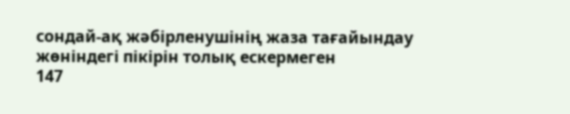сондай-ақ жәбірленушінің жаза тағайындау жөніндегі пікірін толық ескермеген
147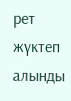рет жүктеп алынды